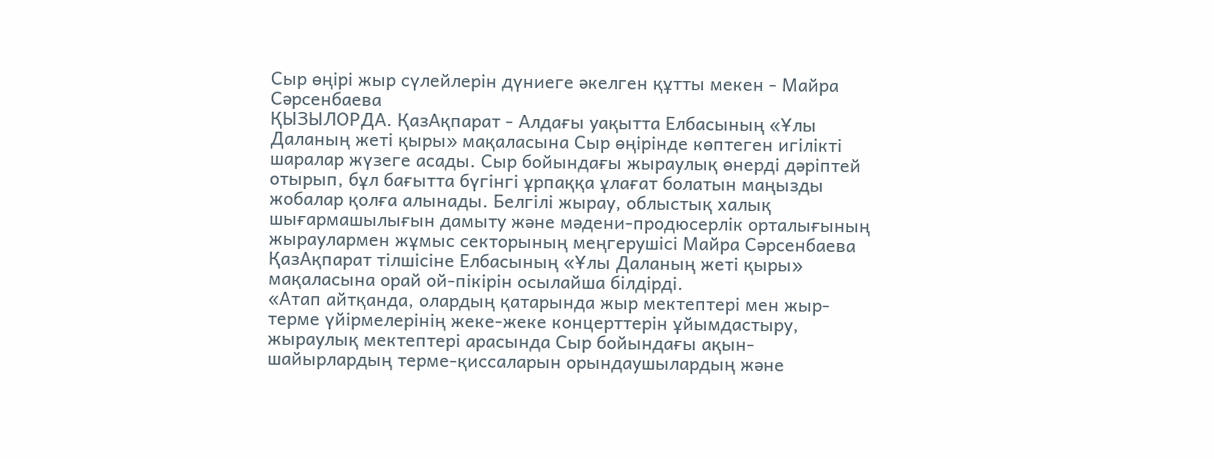Сыр өңірі жыр сүлейлерін дүниеге әкелген құтты мекен - Майра Сәрсенбаева
ҚЫЗЫЛОРДА. ҚазАқпарат - Алдағы уақытта Елбасының «Ұлы Даланың жеті қыры» мақаласына Сыр өңірінде көптеген игілікті шаралар жүзеге асады. Сыр бойындағы жыраулық өнерді дәріптей отырып, бұл бағытта бүгінгі ұрпаққа ұлағат болатын маңызды жобалар қолға алынады. Белгілі жырау, облыстық халық шығармашылығын дамыту және мәдени-продюсерлік орталығының жыраулармен жұмыс секторының меңгерушісі Майра Сәрсенбаева ҚазАқпарат тілшісіне Елбасының «Ұлы Даланың жеті қыры» мақаласына орай ой-пікірін осылайша білдірді.
«Атап айтқанда, олардың қатарында жыр мектептері мен жыр-терме үйірмелерінің жеке-жеке концерттерін ұйымдастыру, жыраулық мектептері арасында Сыр бойындағы ақын-шайырлардың терме-қиссаларын орындаушылардың және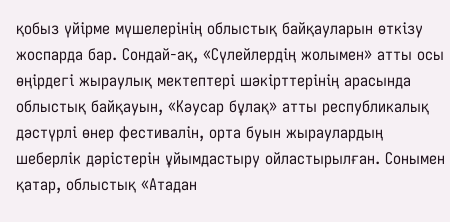қобыз үйірме мүшелерінің облыстық байқауларын өткізу жоспарда бар. Сондай-ақ, «Сүлейлердің жолымен» атты осы өңірдегі жыраулық мектептері шәкірттерінің арасында облыстық байқауын, «Кәусар бұлақ» атты республикалық дәстүрлі өнер фестивалін, орта буын жыраулардың шеберлік дәрістерін ұйымдастыру ойластырылған. Сонымен қатар, облыстық «Атадан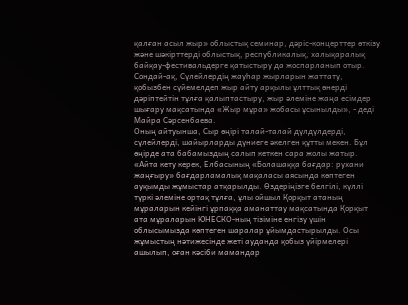қалған асыл жыр» облыстық семинар, дәріс-концерттер өткізу және шәкірттерді облыстық, республикалық, халықаралық байқау-фестивальдерге қатыстыру да жоспарланып отыр. Сондай-ақ, Сүлейлердің жауһар жырларын жаттату, қобызбен сүйемелдеп жыр айту арқылы ұлттық өнерді дәріптейтін тұлға қалыптастыру, жыр әлеміне жаңа есімдер шығару мақсатында «Жыр мұра» жобасы ұсынылды», - деді Майра Сәрсенбаева.
Оның айтуынша, Сыр өңірі талай-талай дүлдүлдерді, сүлейлерді, шайырларды дүниеге әкелген құтты мекен. Бұл өңірде ата бабамыздың салып кеткен сара жолы жатыр.
«Айта кету керек, Елбасының «Болашаққа бағдар: рухани жаңғыру» бағдарламалық мақаласы аясында көптеген ауқымды жұмыстар атқарылды. Өздеріңізге белгілі, күллі түркі әлеміне ортақ тұлға, ұлы ойшыл Қорқыт атаның мұраларын кейінгі ұрпаққа аманаттау мақсатында Қорқыт ата мұраларын ЮНЕСКО-ның тізіміне енгізу үшін облысымызда көптеген шаралар ұйымдастырылды. Осы жұмыстың нәтижесінде жеті ауданда қобыз үйірмелері ашылып, оған кәсіби мамандар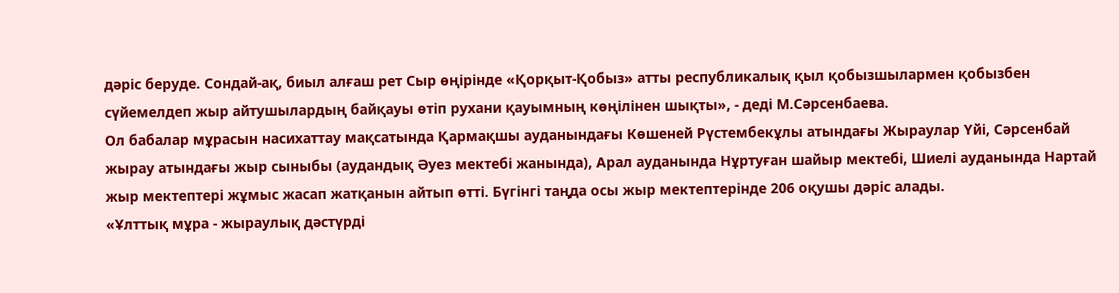дәріс беруде. Сондай-ақ, биыл алғаш рет Сыр өңірінде «Қорқыт-Қобыз» атты республикалық қыл қобызшылармен қобызбен сүйемелдеп жыр айтушылардың байқауы өтіп рухани қауымның көңілінен шықты», - деді М.Сәрсенбаева.
Ол бабалар мұрасын насихаттау мақсатында Қармақшы ауданындағы Көшеней Рүстембекұлы атындағы Жыраулар Үйі, Сәрсенбай жырау атындағы жыр сыныбы (аудандық Әуез мектебі жанында), Арал ауданында Нұртуған шайыр мектебі, Шиелі ауданында Нартай жыр мектептері жұмыс жасап жатқанын айтып өтті. Бүгінгі таңда осы жыр мектептерінде 206 оқушы дәріс алады.
«Ұлттық мұра - жыраулық дәстүрді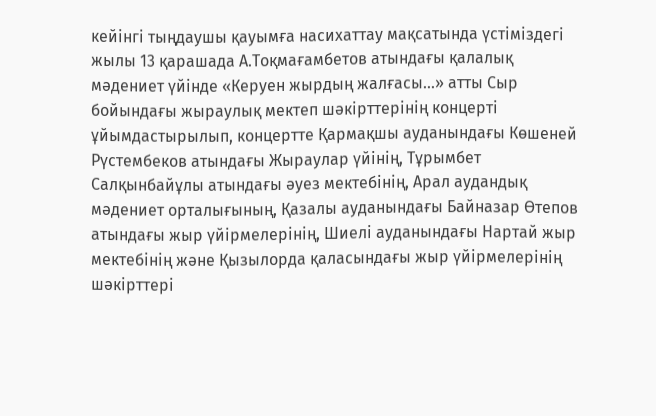кейінгі тыңдаушы қауымға насихаттау мақсатында үстіміздегі жылы 13 қарашада А.Тоқмағамбетов атындағы қалалық мәдениет үйінде «Керуен жырдың жалғасы...» атты Сыр бойындағы жыраулық мектеп шәкірттерінің концерті ұйымдастырылып, концертте Қармақшы ауданындағы Көшеней Рүстембеков атындағы Жыраулар үйінің, Тұрымбет Салқынбайұлы атындағы әуез мектебінің, Арал аудандық мəдениет орталығының, Қазалы ауданындағы Байназар Өтепов атындағы жыр үйірмелерінің, Шиелі ауданындағы Нартай жыр мектебінің жəне Қызылорда қаласындағы жыр үйірмелерінің шəкірттері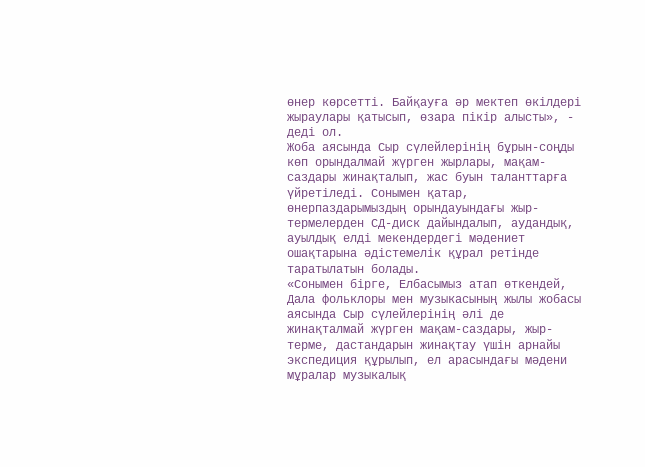өнер көрсетті. Байқауға әр мектеп өкілдері жыраулары қатысып, өзара пікір алысты», - деді ол.
Жоба аясында Сыр сүлейлерінің бұрын-соңды көп орындалмай жүрген жырлары, мақам-саздары жинақталып, жас буын таланттарға үйретіледі. Сонымен қатар, өнерпаздарымыздың орындауындағы жыр-термелерден СД-диск дайындалып, аудандық, ауылдық елді мекендердегі мәдениет ошақтарына әдістемелік құрал ретінде таратылатын болады.
«Сонымен бірге, Елбасымыз атап өткендей, Дала фольклоры мен музыкасының жылы жобасы аясында Сыр сүлейлерінің әлі де жинақталмай жүрген мақам-саздары, жыр-терме, дастандарын жинақтау үшін арнайы экспедиция құрылып, ел арасындағы мәдени мұралар музыкалық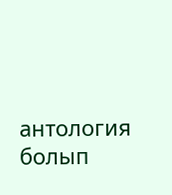антология болып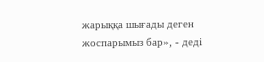жарыққа шығады деген жоспарымыз бар», - деді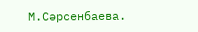М.Сәрсенбаева.